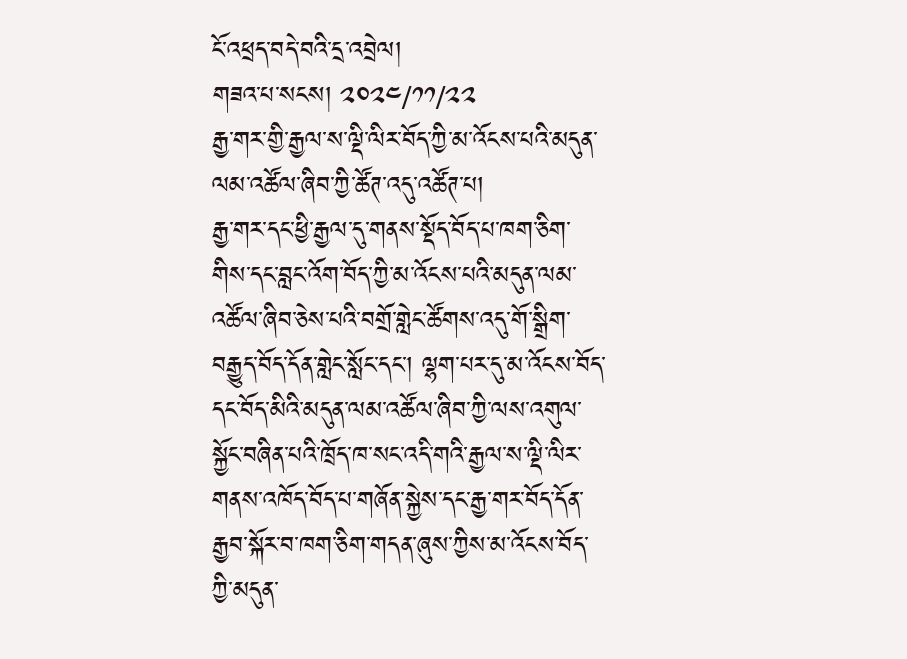ངོ་འཕྲད་བདེ་བའི་དྲ་འབྲེལ།
གཟའ་པ་སངས། ༢༠༢༤/༡༡/༢༢
རྒྱ་གར་གྱི་རྒྱལ་ས་ལྡི་ལིར་བོད་ཀྱི་མ་འོངས་པའི་མདུན་ལམ་འཚོལ་ཞིབ་ཀྱི་ཚོཊ་འདུ་འཚོཊ་པ།
རྒྱ་གར་དང་ཕྱི་རྒྱལ་དུ་གནས་སྡོད་བོད་པ་ཁག་ཅིག་གིས་དང་བླང་འོག་བོད་ཀྱི་མ་འོངས་པའི་མདུན་ལམ་འཚོལ་ཞིབ་ཅེས་པའི་བགྲོ་གླེང་ཚོགས་འདུ་གོ་སྒྲིག་བརྒྱུད་བོད་དོན་གླེང་སློང་དང་། ལྷག་པར་དུ་མ་འོངས་བོད་དང་བོད་མིའི་མདུན་ལམ་འཚོལ་ཞིབ་ཀྱི་ལས་འགུལ་སྐྱོང་བཞིན་པའི་ཁྲོད་ཁ་སང་འདི་གའི་རྒྱལ་ས་ལྡི་ལིར་གནས་འཁོད་བོད་པ་གཞོན་སྐྱེས་དང་རྒྱ་གར་བོད་དོན་རྒྱབ་སྐོར་བ་ཁག་ཅིག་གདན་ཞུས་ཀྱིས་མ་འོངས་བོད་ཀྱི་མདུན་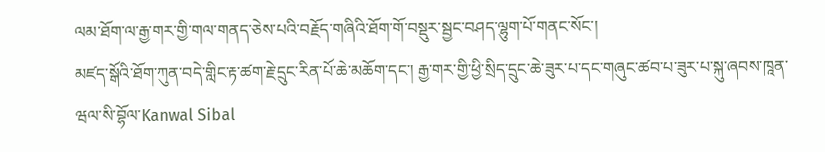ལམ་ཐོག་ལ་རྒྱ་གར་གྱི་གལ་གནད་ཅེས་པའི་བརྗོད་གཞིའི་ཐོག་གོ་བསྡུར་སྦྱང་བཤད་ལྷུག་པོ་གནང་སོང་།
མཛད་སྒོའི་ཐོག་ཀུན་བདེ་གླིང་རྟ་ཚག་རྗེ་དྲུང་རིན་པོ་ཆེ་མཆོག་དང་། རྒྱ་གར་གྱི་ཕྱི་སྲིད་དྲུང་ཆེ་ཟུར་པ་དང་གཞུང་ཚབ་པ་ཟུར་པ་སྐུ་ཞབས་ཁཱན་ཝལ་སི་བྷོལ་Kanwal Sibal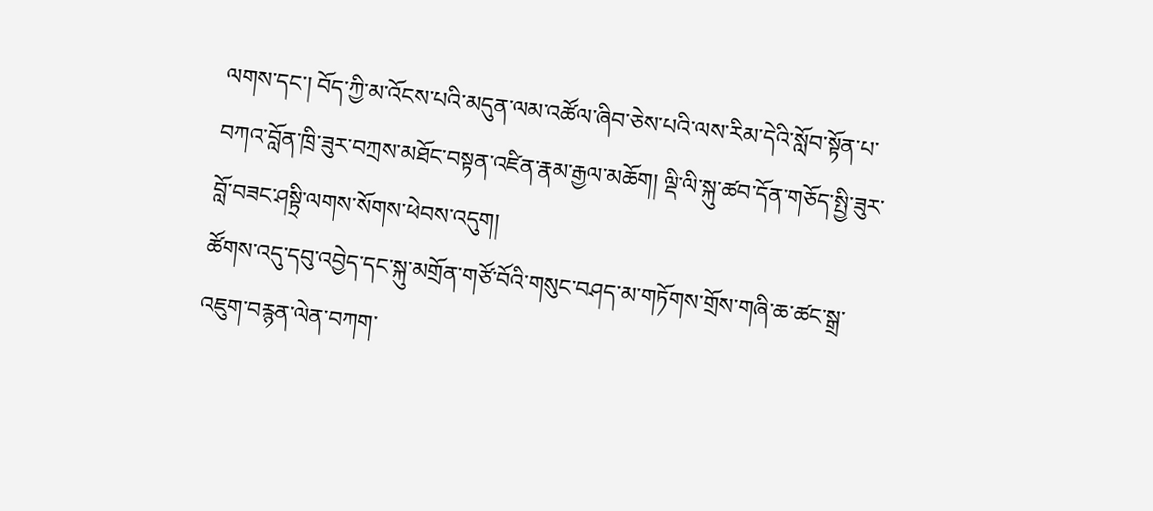ལགས་དང་། བོད་ཀྱི་མ་འོངས་པའི་མདུན་ལམ་འཚོལ་ཞིབ་ཅེས་པའི་ལས་རིམ་དེའི་སློབ་སྟོན་པ་བཀའ་བློན་ཁྲི་ཟུར་བཀྲས་མཐོང་བསྟན་འཛིན་རྣམ་རྒྱལ་མཆོག། ལྡི་ལི་སྐུ་ཚབ་དོན་གཅོད་སྤྱི་ཟུར་བློ་བཟང་ཤསྟྲི་ལགས་སོགས་ཕེབས་འདུག།
ཚོགས་འདུ་དབུ་འབྱེད་དང་སྐུ་མགྲོན་གཙོ་བོའི་གསུང་བཤད་མ་གཏོགས་གྲོས་གཞི་ཆ་ཚང་སྒྲ་འཇུག་བརྙན་ལེན་བཀག་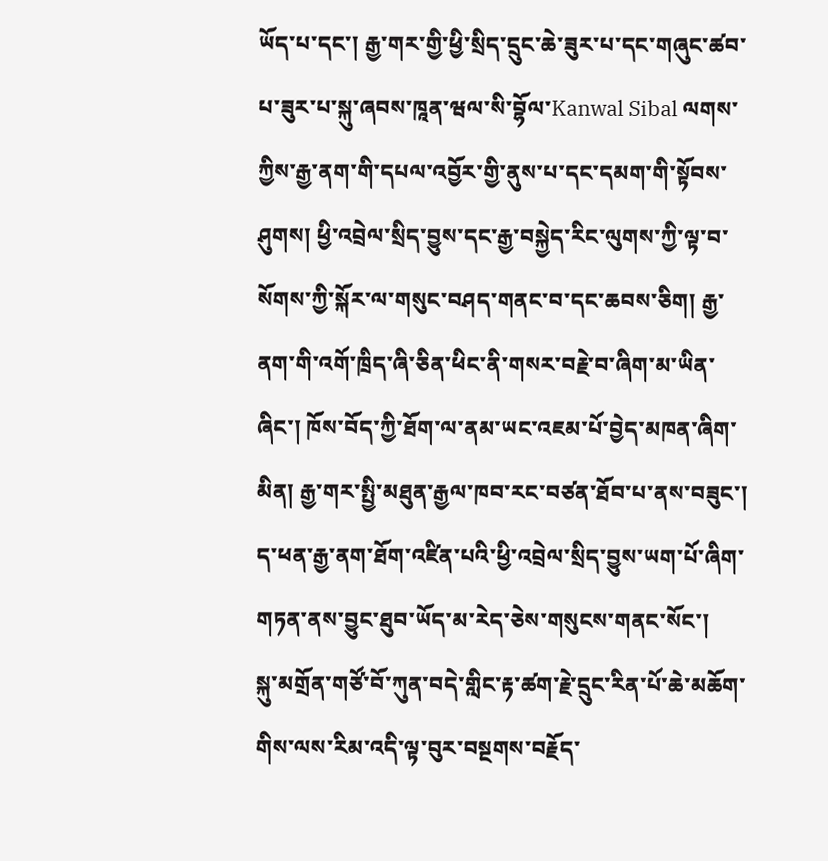ཡོད་པ་དང་། རྒྱ་གར་གྱི་ཕྱི་སྲིད་དྲུང་ཆེ་ཟུར་པ་དང་གཞུང་ཚབ་པ་ཟུར་པ་སྐུ་ཞབས་ཁཱན་ཝལ་སི་བྷོལ་Kanwal Sibal ལགས་ཀྱིས་རྒྱ་ནག་གི་དཔལ་འབྱོར་གྱི་ནུས་པ་དང་དམག་གི་སྟོབས་ཤུགས། ཕྱི་འབྲེལ་སྲིད་བྱུས་དང་རྒྱ་བསྐྱེད་རིང་ལུགས་ཀྱི་ལྟ་བ་སོགས་ཀྱི་སྐོར་ལ་གསུང་བཤད་གནང་བ་དང་ཆབས་ཅིག། རྒྱ་ནག་གི་འགོ་ཁྲིད་ཞི་ཅིན་ཕིང་ནི་གསར་བརྗེ་བ་ཞིག་མ་ཡིན་ཞིང་། ཁོས་བོད་ཀྱི་ཐོག་ལ་ནམ་ཡང་འཇམ་པོ་བྱེད་མཁན་ཞིག་མིན། རྒྱ་གར་སྤྱི་མཐུན་རྒྱལ་ཁབ་རང་བཙན་ཐོབ་པ་ནས་བཟུང་། ད་ཕན་རྒྱ་ནག་ཐོག་འཛིན་པའི་ཕྱི་འབྲེལ་སྲིད་བྱུས་ཡག་པོ་ཞིག་གཏན་ནས་བྱུང་ཐུབ་ཡོད་མ་རེད་ཅེས་གསུངས་གནང་སོང་།
སྐུ་མགྲོན་གཙོ་བོ་ཀུན་བདེ་གླིང་རྟ་ཚག་རྗེ་དྲུང་རིན་པོ་ཆེ་མཆོག་གིས་ལས་རིམ་འདི་ལྟ་བུར་བསྔགས་བརྗོད་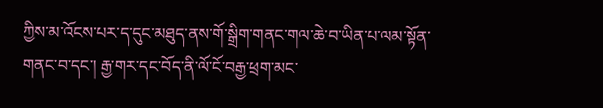ཀྱིས་མ་འོངས་པར་ད་དུང་མཐུད་ནས་གོ་སྒྲིག་གནང་གལ་ཆེ་བ་ཡིན་པ་ལམ་སྟོན་གནང་བ་དང་། རྒྱ་གར་དང་བོད་ནི་ལོ་ངོ་བརྒྱ་ཕྲག་མང་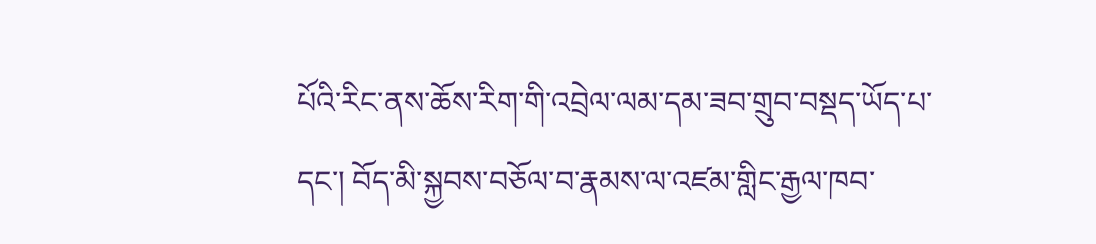པོའི་རིང་ནས་ཆོས་རིག་གི་འབྲེལ་ལམ་དམ་ཟབ་གྲུབ་བསྡད་ཡོད་པ་དང་། བོད་མི་སྐྱབས་བཅོལ་བ་རྣམས་ལ་འཛམ་གླིང་རྒྱལ་ཁབ་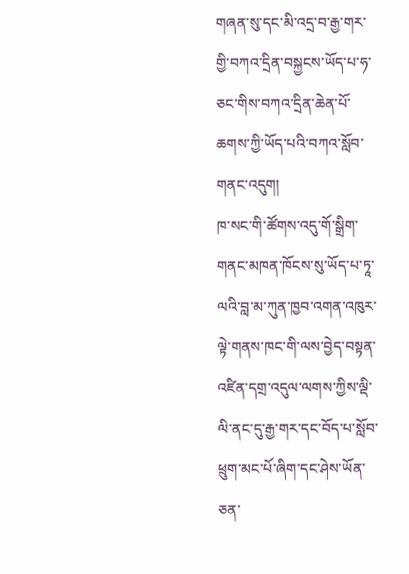གཞན་སུ་དང་མི་འདྲ་བ་རྒྱ་གར་གྱི་བཀའ་དྲིན་བསྐྱངས་ཡོད་པ་ཧ་ཅང་གིས་བཀའ་དྲིན་ཆེན་པོ་ཆགས་ཀྱི་ཡོད་པའི་བཀའ་སློབ་གནང་འདུག།
ཁ་སང་གི་ཚོགས་འདུ་གོ་སྒྲིག་གནང་མཁན་ཁོངས་སུ་ཡོད་པ་ཏཱ་ལའི་བླ་མ་ཀུན་ཁྱབ་འགན་འཁུར་ལྟེ་གནས་ཁང་གི་ལས་བྱེད་བསྟན་འཛིན་དགྲ་འདུལ་ལགས་ཀྱིས་ལྡི་ལི་ནང་དུ་རྒྱ་གར་དང་བོད་པ་སློབ་ཕྲུག་མང་པོ་ཞིག་དང་ཤེས་ཡོན་ཅན་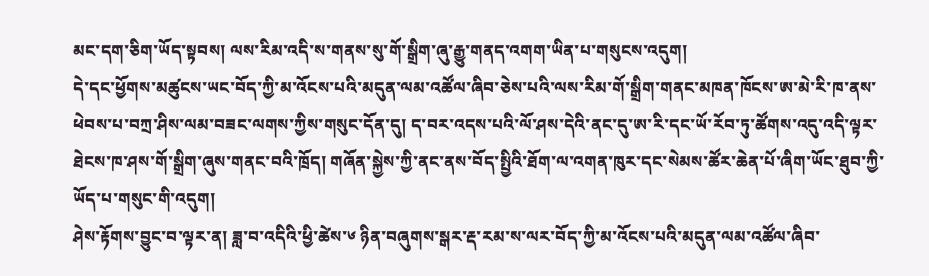མང་དག་ཅིག་ཡོད་སྟབས། ལས་རིམ་འདི་ས་གནས་སུ་གོ་སྒྲིག་ཞུ་རྒྱུ་གནད་འགག་ཡིན་པ་གསུངས་འདུག།
དེ་དང་ཕྱོགས་མཚུངས་ཡང་བོད་ཀྱི་མ་འོངས་པའི་མདུན་ལམ་འཚོལ་ཞིབ་ཅེས་པའི་ལས་རིམ་གོ་སྒྲིག་གནང་མཁན་ཁོངས་ཨ་མེ་རི་ཁ་ནས་ཕེབས་པ་བཀྲ་ཤིས་ལམ་བཟང་ལགས་ཀྱིས་གསུང་དོན་དུ། ད་བར་འདས་པའི་ལོ་ཤས་དེའི་ནང་དུ་ཨ་རི་དང་ཡོ་རོབ་ཏུ་ཚོགས་འདུ་འདི་ལྟར་ཐེངས་ཁ་ཤས་གོ་སྒྲིག་ཞུས་གནང་བའི་ཁྲོད། གཞོན་སྐྱེས་ཀྱི་ནང་ནས་བོད་སྤྱིའི་ཐོག་ལ་འགན་ཁུར་དང་སེམས་ཚོར་ཆེན་པོ་ཞིག་ཡོང་ཐུབ་ཀྱི་ཡོད་པ་གསུང་གི་འདུག།
ཤེས་རྟོགས་བྱུང་བ་ལྟར་ན། ཟླ་བ་འདིའི་ཕྱི་ཚེས་༦ ཉིན་བཞུགས་སྒར་རྡ་རམ་ས་ལར་བོད་ཀྱི་མ་འོངས་པའི་མདུན་ལམ་འཚོལ་ཞིབ་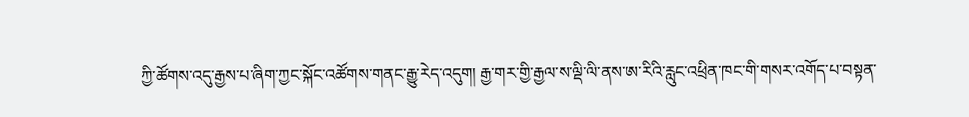ཀྱི་ཚོགས་འདུ་རྒྱས་པ་ཞིག་ཀྱང་སྐོང་འཚོགས་གནང་རྒྱུ་རེད་འདུག། རྒྱ་གར་གྱི་རྒྱལ་ས་ལྡི་ལི་ནས་ཨ་རིའི་རླུང་འཕྲིན་ཁང་གི་གསར་འགོད་པ་བསྟན་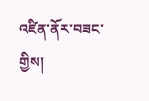འཛིན་ནོར་བཟང་གྱིས།